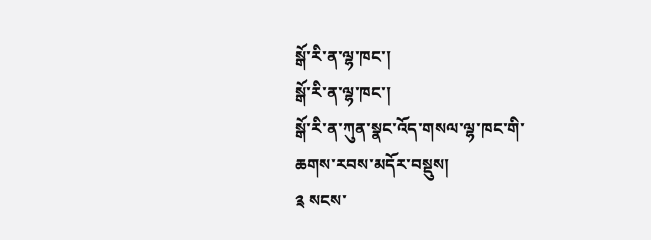སྒོ་རི་ན་ལྷ་ཁང་།
སྒོ་རི་ན་ལྷ་ཁང་།
སྒོ་རི་ན་ཀུན་སྣང་འོད་གསལ་ལྷ་ཁང་གི་ཆགས་རབས་མདོར་བསྡུས།
༉ སངས་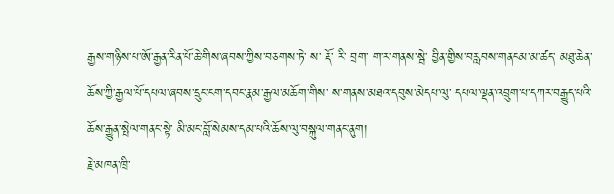རྒྱས་གཉིས་པ་ཨོ་རྒྱན་རིན་པོ་ཆེ་གིས་ཞབས་ཀྱིས་བཅགས་ཏེ་ ས་ རྡོ་ རི་ བྲག་ ག་ར་གནས་སྦེ་ བྱིན་གྱིས་བརླབས་གནངམ་མ་ཚད་ མཐུ་ཆེན་ཆོས་ཀྱི་རྒྱལ་པོ་དཔལ་ཞབས་དྲུང་ངག་དབང་རྣམ་རྒྱལ་མཆོག་གིས་ ས་གནས་མཐའ་དབུས་མེདཔ་ལུ་ དཔལ་ལྡན་འབྲུག་པ་དཀར་བརྒྱུད་པའི་ཆོས་རྒྱུན་སྤེལ་གནང་སྟེ་ མི་མང་བློ་སེམས་དམ་པའི་ཆོས་ལུ་བསྐུལ་གནང་ནུག།
རྗེ་མཁན་ཁྲི་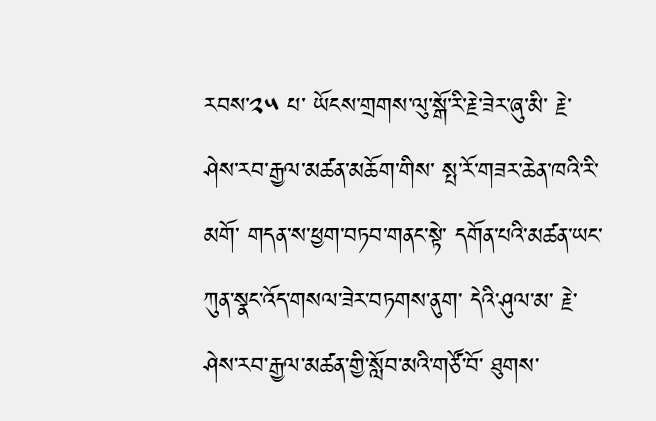རབས་༢༥ པ་ ཡོངས་གྲགས་ལུ་སྒོ་རི་རྗེ་ཟེར་ཞུ་མི་ རྗེ་ཤེས་རབ་རྒྱལ་མཚན་མཆོག་གིས་ སྤ་རོ་གཟར་ཆེན་ཁའི་རི་མགོ་ གདན་ས་ཕྱག་བཏབ་གནང་སྟེ་ དགོན་པའི་མཚན་ཡང་ཀུན་སྣང་འོད་གསལ་ཟེར་བཏགས་ནུག་ དེའི་ཤུལ་མ་ རྗེ་ཤེས་རབ་རྒྱལ་མཚན་གྱི་སློབ་མའི་གཙོ་བོ་ ཐུགས་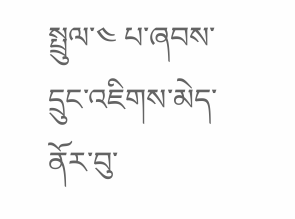སྤྲུལ་༤ པ་ཞབས་དྲུང་འཇིགས་མེད་ནོར་བུ་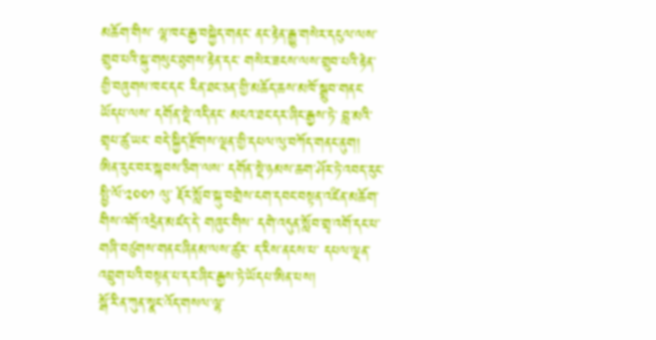མཆོག་གིས་ ལྷ་ཁང་རྒྱ་བསྐྱེད་གནང་ ནང་རྟེན་རྒྱུ་གསེར་དངུལ་ལས་གྲུབ་པའི་སྐུ་གསུང་ཐུགས་རྟེན་དང་ གསེར་ཟངས་ལས་གྲུབ་པའི་རྟེན་གྱི་བཞུགས་ཁང་དང་ རིན་ཐང་ཅན་གྱི་མཆོད་ཆས་མཁོ་སྒྲུབ་གནང་ཡོདཔ་ལས་ དགོན་སྡེ་འདི་ནང་ མངའ་ཐང་དར་ཞིང་རྒྱས་ཏེ་ བླ་མའི་གྲྭཔ་ཚུ་ཡང་ བདེ་སྐྱིད་རྫོགས་ལྡན་གྱི་དཔལ་ལུ་བཀོད་གནང་ནུག།
ཨིན་རུང་བར་སྐབས་ཅིག་ལས་ དགོན་སྡེ་ཉམས་ཆག་ཤོར་ཏེ་འབད་རུང་ སྤྱི་ལོ་༢༠༠༡ ལུ་ རྡོར་སློབ་སྐུ་བགྲེས་ངག་དབང་བསྟན་འཛིན་མཆོག་གིས་འགོ་འདྲེན་མཛད་དེ་ གཞུང་གིས་ དགེ་འདུན་སློབ་གྲྭ་འགོ་དང་པ་གཞི་བཙུགས་གནང་ཞིནམ་ལས་ཚུར་ ད་རིས་ནངས་པ་ དཔལ་ལྡན་འབྲུག་པའི་བསྟན་པ་དར་ཞིང་རྒྱས་ཏེ་ཡོདཔ་ཨིན་པས།
སྒོ་རི་ན་ཀུན་སྣང་འོད་གསལ་ལྷ་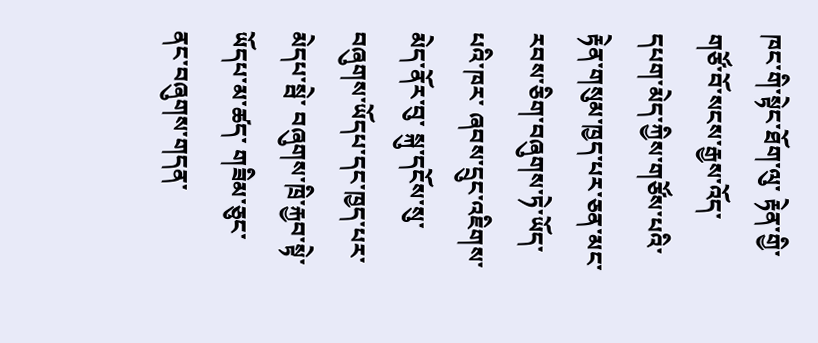ཁང་གི་སྟེང་ཐོག་ལུ་ རྟེན་གྱི་གཙོ་བོ་སངས་རྒྱས་འོད་དཔག་མེད་ཀྱིས་གཙོས་པའི་ རྟེན་གསུམ་ཁྱད་པར་ཅན་མང་རབས་ཅིག་བཞུགས་ཏེ་ཡོད་པའི་ཁར་ ཞབས་དྲུང་འཇིགས་མེད་ནོར་བུ་ སྐུ་དངོས་སུ་བཞུགས་ཡོདཔ་དང་ཁྱད་པར་མེདཔ་སྦེ་ བཞུགས་ཁྲི་རྐྱབ་སྟེ་ཡོདཔ་མ་ཚད་ གཟིམ་ཅུང་ནང་བཞུགས་གདན་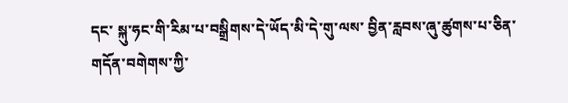དང་ སྐུ་ཧང་གི་རིམ་པ་བསྒྲིགས་དེ་ཡོད་མི་དེ་གུ་ལས་ བྱིན་རླབས་ཞུ་ཚུགས་པ་ཅིན་ གདོན་བགེགས་ཀྱི་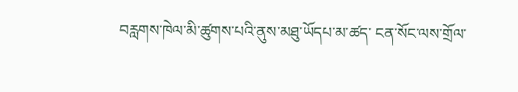བརླགས་ཁེལ་མི་ཚུགས་པའི་ནུས་མཐུ་ཡོདཔ་མ་ཚད་ ངན་སོང་ལས་གྲོལ་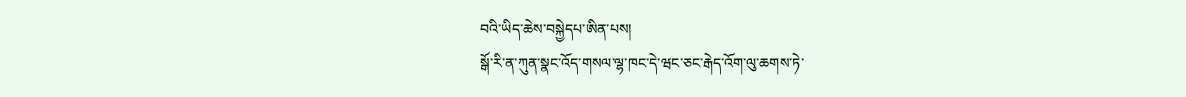བའི་ཡིད་ཆེས་བསྐྱེདཔ་ཨིན་པས།
སྒོ་རི་ན་ཀུན་སྣང་འོད་གསལ་ལྷ་ཁང་དེ་ཝང་ཅང་རྒེད་འོག་ལུ་ཆགས་ཏེ་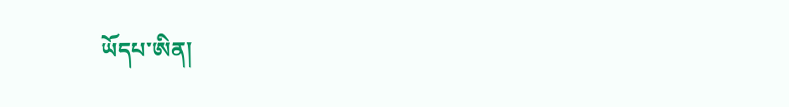ཡོདཔ་ཨིན།